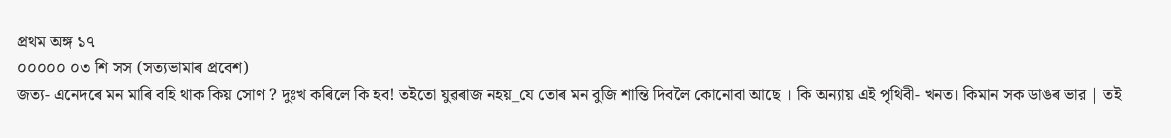প্রথম অঙ্গ ১৭
০০০০০ ০৩ শি সস (সত্যভামাৰ প্রবেশ)
জত্য- এনেদৰে মন মাৰি বহি থাক কিয় সোণ ? দুঃখ কৰিলে কি হব! তইতো যুৱৰাজ নহয়_যে তোৰ মন বুজি শান্তি দিবলৈ কোনোবা আছে । কি অন্যায় এই পৃথিবী- খনত। কিমান সক ডাঙৰ ভার | তই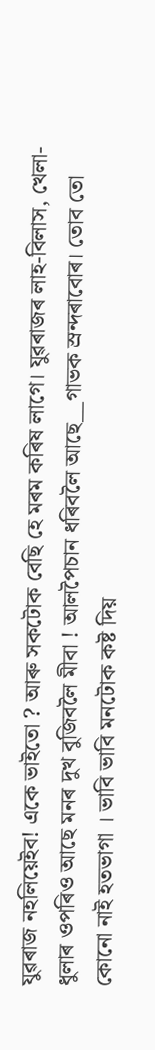যুৱৰাজ নহলিয়েইব! একে ভাইতো ? আৰু সকটোক বেছি হে মৰম কৰিষ লাগে। যুৱৰাজৰ লাহ-বিলাস, খেলা-ধুলাৰ ওপৰিও আছে মনৰ দুখ বুজিবলৈ মীবা ! আলপৈচান ধৰিবলৈ আছে__গাভক স্রন্দৰাবোৰ। তোব তো কোনো নাই হতভাগা । ভাবি ভাবি মনটোক কষ্ট দিয়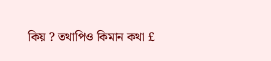কিয় ? তথাপিও কিমান কথা £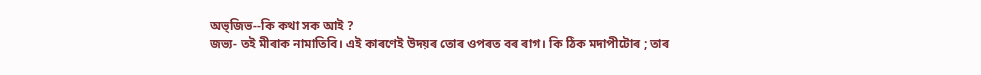অভ্জিভ--কি কথা সক আই ?
জভ্য- তই মীৰাক নামাতিবি। এই কাৰণেই উদয়ৰ তোৰ ওপৰত বৰ ৰাগ। কি ঠিক মদাপীটোৰ ; তাৰ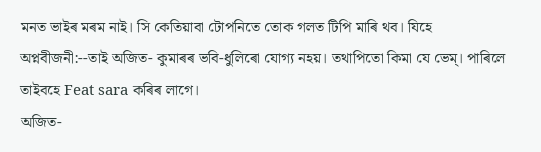মনত ভাইৰ মৰম নাই। সি কেতিয়াবা টোপনিতে তোক গলত টিপি মাৰি থব। যিহে অপ্নবীজনী:--তাই অজিত- কুমাৰৰ ভবি-ধুলিৰো যোগ্য নহয়। তথাপিতো কিমা যে ভেম্। পাৰিলে তাইবহে Feat sara কৰিৰ লাগে।
অজিত-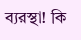ব্যরস্থা! কি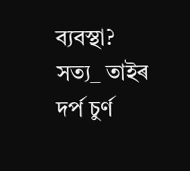ব্যবস্থা?
সত্য_ তাইৰ দৰ্প চুৰ্ণ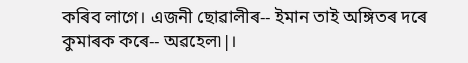কৰিব লাগে। এজনী ছোৱালীৰ-- ইমান তাই অঙ্গিতৰ দৰে কুমাৰক কৰে-- অৱহেল৷|।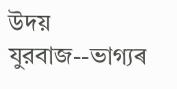উদয় যুরবাজ--ভাগ্যৰ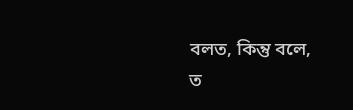বলত, কিন্তু বলে,
ত